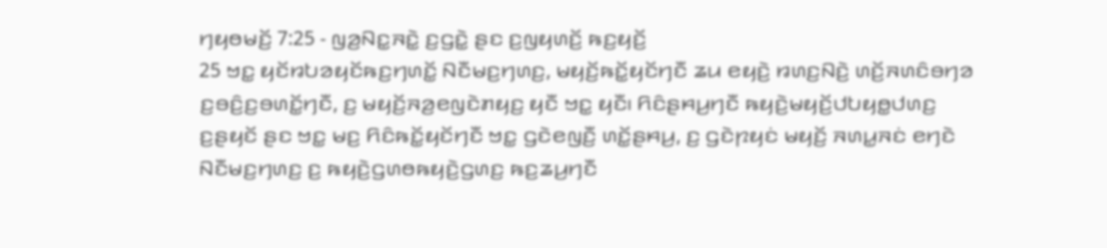ꤚꤟꤥꤗꤢꤩ꤬ 7:25 - ꤜꤤ꤬ꤡꤢ꤭ꤏꤢꤧ꤭ ꤢ꤬ꤞꤢꤧ꤭ ꤔꤢ ꤢ꤬ꤜꤟꤛꤢꤩ꤬ ꤒꤢ꤬ꤟꤢꤩ꤬
25 ꤠꤢ꤭ ꤟꤢꤩꤙꤝꤤꤟꤢꤩꤒꤢ꤬ꤚꤛꤢꤩ꤭ ꤡꤢꤪꤗꤢ꤬ꤚꤛꤢ꤬, ꤗꤟꤢꤩ꤬ꤒꤢꤩ꤭ꤟꤢꤩꤚꤢꤪ ꤘꤣ ꤕꤟꤢꤧ꤬ ꤙꤛꤢ꤬ꤡꤢꤧ꤬ ꤛꤢꤩ꤬ꤏꤛꤢꤨꤋꤚꤤ ꤢ꤬ꤋꤢꤨ꤬ꤢ꤬ꤋꤛꤢꤩ꤭ꤚꤢꤪ, ꤢ꤬ ꤗꤟꤢꤩ꤬ꤏꤤ꤬ꤕꤜꤢꤧꤊꤟꤢ꤬ ꤟꤢꤪ ꤠꤢ꤭ ꤟꤢꤪ꤯ ꤖꤢꤨꤔꤌꤣ꤬ꤚꤢꤪ ꤒꤟꤢꤧ꤬ꤗꤟꤢꤩ꤬ꤓꤝꤟꤥ꤭ꤓꤛꤢ꤬ ꤢ꤬ꤔꤟꤢꤩ ꤔꤢ ꤠꤢ꤭ ꤗꤢ꤬ ꤖꤢꤨꤒꤢꤩ꤭ꤟꤢꤩꤚꤢꤪ ꤠꤢ꤭ ꤞꤢꤧꤕꤜꤢꤪ꤬ ꤛꤢꤩ꤭ꤔꤌꤣ꤬, ꤢ꤬ ꤞꤢꤧꤐꤟꤢꤦ ꤗꤟꤢꤩ꤬ ꤏꤛꤣ꤭ꤏꤢꤦ ꤕꤚꤢꤧ ꤡꤢꤪꤗꤢ꤬ꤚꤛꤢ꤬ ꤢ꤬ ꤒꤟꤢꤧ꤬ꤞꤛꤥꤒꤟꤢꤧ꤬ꤞꤛꤢ꤬ ꤒꤢ꤬ꤘꤣ꤬ꤚꤢꤪ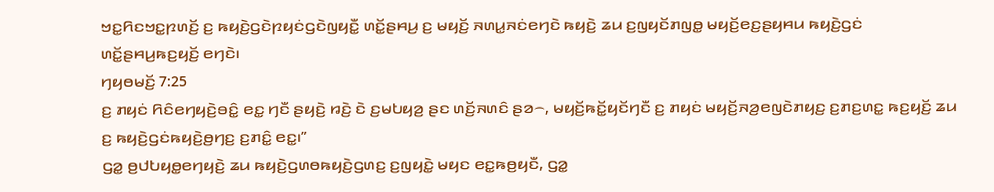ꤠꤢ꤭ꤖꤢꤠꤢ꤭ꤐꤛꤢꤩ꤬ ꤢ꤬ ꤒꤟꤢꤧ꤬ꤞꤢꤧꤐꤟꤢꤦꤞꤢꤧꤜꤟꤢꤪ꤭ ꤛꤢꤩ꤭ꤔꤌꤣ꤬ ꤢ꤬ ꤗꤟꤢꤩ꤬ ꤏꤛꤣ꤭ꤏꤢꤦꤕꤚꤢꤧ ꤒꤟꤢꤧ꤬ ꤘꤣ ꤢ꤬ꤜꤟꤢꤩꤊꤜꤥ꤭ ꤗꤟꤢꤩ꤬ꤕꤢ꤬ꤔꤟꤌꤣ ꤒꤟꤢꤧ꤬ꤞꤢꤦ ꤛꤢꤩ꤭ꤔꤌꤣ꤬ꤒꤢ꤬ꤟꤢꤩ꤬ ꤕꤚꤢꤧ꤯
ꤚꤟꤥꤗꤢꤩ꤬ 7:25
ꤢ꤬ ꤊꤟꤢꤦ ꤖꤢꤨꤕꤚꤟꤢꤧ꤬ꤋꤢꤨ꤭ ꤕꤢ꤭ ꤚꤢꤪ ꤔꤟꤢꤧ꤬ ꤙꤢꤧ꤬ ꤢꤧ ꤢ꤬ꤗꤝꤟꤤ꤬ ꤔꤢ ꤛꤢꤩ꤬ꤏꤛꤢꤨ ꤔꤤ꤮, ꤗꤟꤢꤩ꤬ꤒꤢꤩ꤭ꤟꤢꤩꤚꤢꤪ ꤢ꤬ ꤊꤟꤢꤦ ꤗꤟꤢꤩ꤬ꤏꤤ꤬ꤕꤜꤢꤧꤊꤟꤢ꤬ ꤢ꤬ꤊꤢ꤬ꤛꤢ꤭ ꤒꤢ꤬ꤟꤢꤩ꤬ ꤘꤣ ꤢ꤬ ꤒꤟꤢꤧ꤬ꤞꤢꤦꤒꤟꤢꤧ꤬ꤥ꤬ꤚꤢ꤬ ꤢ꤬ꤊꤢꤨ꤭ ꤕꤢ꤭꤯”
ꤞꤤ꤭ ꤥ꤬ꤓꤝꤟꤥ꤭ꤕꤚꤟꤢꤧ꤬ ꤘꤣ ꤒꤟꤢꤧ꤬ꤞꤛꤥꤒꤟꤢꤧ꤬ꤞꤛꤢ꤬ ꤢ꤬ꤜꤟꤢꤧ꤭ ꤗꤟꤢ ꤕꤢ꤭ꤒꤥ꤬ꤟꤢꤪ, ꤞꤤ꤭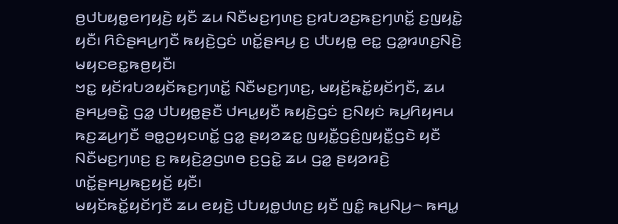ꤥ꤬ꤓꤝꤟꤥ꤭ꤕꤚꤟꤢꤧ꤬ ꤟꤢꤪ ꤘꤣ ꤡꤢꤪꤗꤢ꤬ꤚꤛꤢ꤬ ꤢ꤬ꤙꤝꤤꤢ꤬ꤒꤢ꤬ꤚꤛꤢꤩ꤭ ꤢ꤬ꤜꤟꤢꤧ꤭ ꤟꤢꤪ꤯ ꤖꤢꤨꤔꤌꤣ꤬ꤚꤢꤪ ꤒꤟꤢꤧ꤬ꤞꤢꤦ ꤛꤢꤩ꤭ꤔꤌꤣ꤬ ꤢ꤬ ꤓꤝꤟꤥ꤭ ꤕꤢ꤭ ꤞꤤ꤭ꤙꤛꤢ꤬ꤡꤢꤧ꤬ ꤗꤟꤢꤕꤢ꤭ꤒꤥ꤬ꤟꤢꤪ꤯
ꤠꤢ꤭ ꤟꤢꤩꤙꤝꤤꤟꤢꤩꤒꤢ꤬ꤚꤛꤢꤩ꤭ ꤡꤢꤪꤗꤢ꤬ꤚꤛꤢ꤬, ꤗꤟꤢꤩ꤬ꤒꤢꤩ꤭ꤟꤢꤩꤚꤢꤪ, ꤘꤣ ꤔꤌꤣ꤬ꤋꤢꤧ꤭ ꤞꤤ꤭ ꤓꤝꤟꤥ꤭ꤔꤢꤪ ꤓꤌꤣ꤭ꤟꤢꤪ ꤒꤟꤢꤧ꤬ꤞꤢꤦ ꤢ꤬ꤡꤟꤢꤦ ꤒꤣ꤬ꤖꤟꤌꤣ ꤒꤢ꤬ꤘꤣ꤬ꤚꤢꤪ ꤋꤥ꤭ꤑꤟꤢꤛꤢꤩ꤭ ꤞꤤ꤭ ꤔꤟꤤꤘꤢ꤭ ꤜꤟꤢꤪ꤭ꤞꤢꤨ꤬ꤜꤟꤢꤪ꤭ꤞꤢꤧ ꤟꤢꤪ ꤡꤢꤪꤗꤢ꤬ꤚꤛꤢ꤬ ꤢ꤬ ꤒꤟꤢꤧ꤬ꤤ꤬ꤞꤛꤥ ꤢ꤬ꤞꤢꤧ꤭ ꤘꤣ ꤞꤤ꤭ ꤔꤟꤤꤙꤢꤧ꤬ ꤛꤢꤩ꤭ꤔꤌꤣ꤬ꤒꤢ꤬ꤟꤢꤩ꤬ ꤟꤢꤪ꤯
ꤗꤟꤢꤩꤒꤢꤩ꤭ꤟꤢꤩꤚꤢꤪ ꤘꤣ ꤕꤟꤢꤧ꤬ ꤓꤝꤟꤥ꤭ꤓꤛꤢ꤬ ꤟꤢꤪ ꤜꤢꤨ꤭ ꤒꤣ꤬ꤡꤣ꤬꤮ ꤒꤌꤣ꤭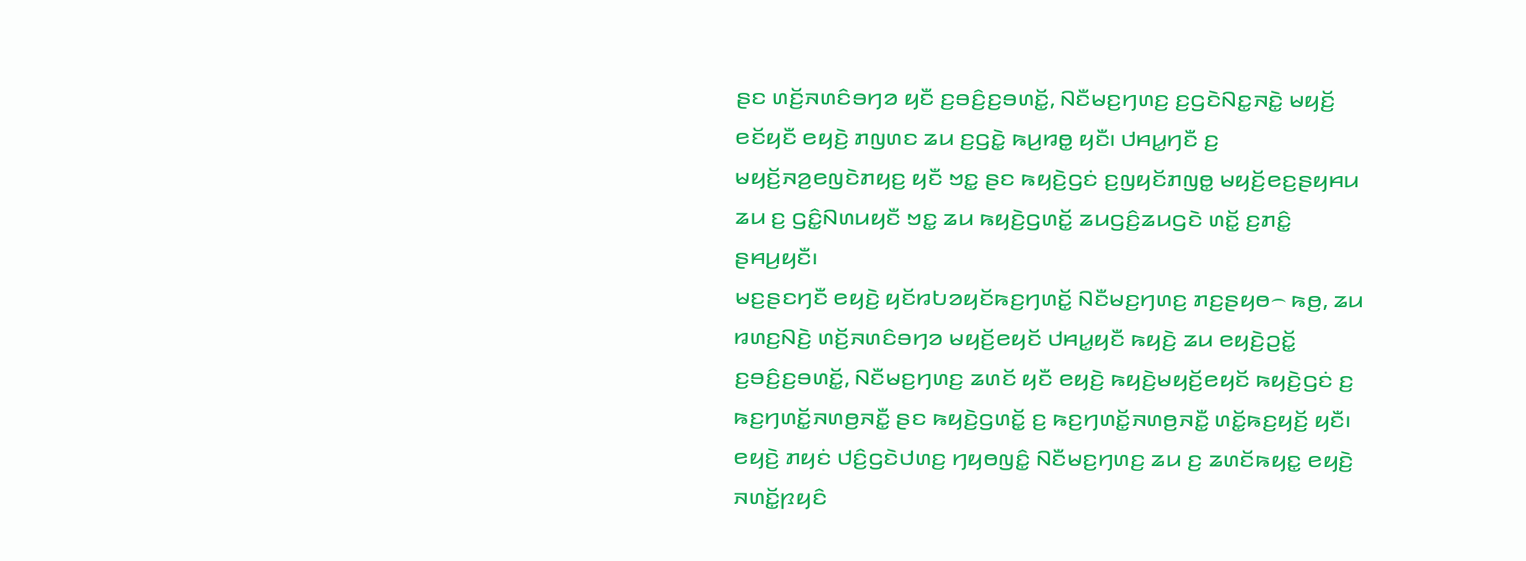ꤔꤢ ꤛꤢꤩ꤬ꤏꤛꤢꤨꤋꤚꤤ ꤟꤢꤪ ꤢ꤬ꤋꤢꤨ꤬ꤢ꤬ꤋꤛꤢꤩ꤭, ꤡꤢꤪꤗꤢ꤬ꤚꤛꤢ꤬ ꤢ꤬ꤞꤢꤧꤡꤢ꤭ꤏꤢꤧ꤭ ꤗꤟꤢꤩ꤬ ꤕꤢꤩꤟꤢꤪ ꤕꤟꤢꤧ꤬ ꤊꤜꤛꤢ ꤘꤣ ꤢ꤬ꤞꤢꤧ꤭ ꤒꤣ꤬ꤙꤥ꤭ ꤟꤢꤪ꤯ ꤓꤌꤣ꤭ꤚꤢꤪ ꤢ꤬ ꤗꤟꤢꤩ꤬ꤏꤤ꤬ꤕꤜꤢꤧꤊꤟꤢ꤬ ꤟꤢꤪ ꤠꤢ꤭ ꤔꤢ ꤒꤟꤢꤧ꤬ꤞꤢꤦ ꤢ꤬ꤜꤟꤢꤩꤊꤜꤥ꤭ ꤗꤟꤢꤩ꤬ꤕꤢ꤬ꤔꤟꤌꤣ ꤘꤣ ꤢ꤬ ꤞꤢꤨ꤭ꤡꤛꤣꤟꤢꤪ ꤠꤢ꤭ ꤘꤣ ꤒꤟꤢꤧ꤬ꤞꤛꤢꤩ꤭ ꤘꤣꤞꤢꤨ꤬ꤘꤣꤞꤢꤧ ꤛꤢꤩ꤭ ꤢ꤬ꤊꤢꤨ꤭ ꤔꤌꤣ꤬ꤟꤢꤪ꤯
ꤗꤢ꤬ꤔꤢꤚꤢꤪ ꤕꤟꤢꤧ꤬ ꤟꤢꤩꤙꤝꤤꤟꤢꤩꤒꤢ꤬ꤚꤛꤢꤩ꤭ ꤡꤢꤪꤗꤢ꤬ꤚꤛꤢ꤬ ꤊꤢ꤬ꤔꤟꤥ꤮ ꤒꤥ꤬, ꤘꤣ ꤙꤛꤢ꤬ꤡꤢꤧ꤬ ꤛꤢꤩ꤬ꤏꤛꤢꤨꤋꤚꤤ ꤗꤟꤢꤩ꤬ꤕꤟꤢꤩ ꤓꤌꤣ꤭ꤟꤢꤪ ꤒꤟꤢꤧ꤬ ꤘꤣ ꤕꤟꤢꤧ꤬ꤑꤢꤩ꤭ ꤢ꤬ꤋꤢꤨ꤬ꤢ꤬ꤋꤛꤢꤩ꤭, ꤡꤢꤪꤗꤢ꤬ꤚꤛꤢ꤬ ꤘꤛꤢꤩ ꤟꤢꤪ ꤕꤟꤢꤧ꤬ ꤒꤟꤢꤧ꤬ꤗꤟꤢꤩ꤬ꤕꤟꤢꤩ ꤒꤟꤢꤧ꤬ꤞꤢꤦ ꤢ꤬ ꤒꤢ꤬ꤚꤛꤢꤩ꤭ꤏꤛꤥ꤬ꤏꤢꤪ꤭ ꤔꤢ ꤒꤟꤢꤧ꤬ꤞꤛꤢꤩ꤭ ꤢ꤬ ꤒꤢ꤬ꤚꤛꤢꤩ꤭ꤏꤛꤥ꤬ꤏꤢꤪ꤭ ꤛꤢꤩ꤭ꤒꤢ꤬ꤟꤢꤩ꤬ ꤟꤢꤪ꤯
ꤕꤟꤢꤧ꤬ ꤊꤟꤢꤦ ꤓꤢꤨ꤬ꤞꤢꤧꤓꤛꤢ꤬ ꤚꤟꤥꤜꤢꤨ꤭ ꤡꤢꤪꤗꤢ꤬ꤚꤛꤢ꤬ ꤘꤣ ꤢ꤬ ꤘꤛꤢꤩꤒꤟꤢ꤭ ꤕꤟꤢꤧ꤬ ꤏꤛꤢꤩ꤭ꤐꤟꤢꤨ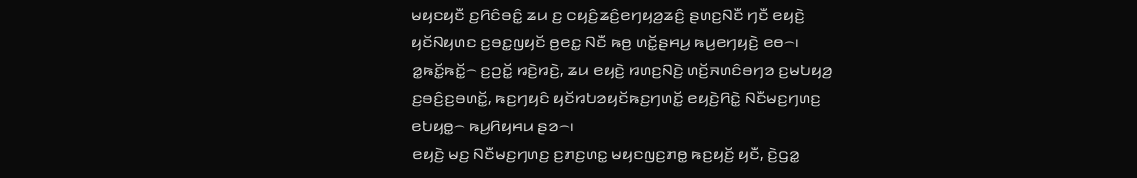ꤗꤟꤢꤟꤢꤪ ꤢ꤬ꤖꤢꤨꤋꤢꤨ꤭ ꤘꤣ ꤢ꤬ ꤍꤟꤢꤨ꤬ꤘꤢꤨ꤬ꤕꤚꤟꤤ꤬ꤘꤢꤨ꤬ ꤔꤛꤢ꤬ꤡꤢꤪ ꤚꤢꤪ ꤕꤟꤢꤧ꤬ ꤟꤢꤩꤡꤟꤛꤢ ꤢ꤬ꤋꤢ꤭ꤜꤟꤢꤩ ꤥ꤬ꤕꤢ꤭ ꤡꤢꤪ ꤒꤥ꤬ ꤛꤢꤩ꤭ꤔꤌꤣ꤬ ꤒꤣ꤬ꤕꤚꤟꤢꤧ꤬ ꤕꤥ꤮꤯
ꤤ꤭ꤒꤢꤩ꤭ꤒꤢꤩ꤭꤮ ꤢ꤬ꤑꤢꤩ꤭ ꤙꤢꤧ꤬ꤙꤢꤧ꤬, ꤘꤣ ꤕꤟꤢꤧ꤬ ꤙꤛꤢ꤬ꤡꤢꤧ꤬ ꤛꤢꤩ꤬ꤏꤛꤢꤨꤋꤚꤤ ꤢ꤬ꤗꤝꤟꤤ꤬ ꤢ꤬ꤋꤢꤨ꤬ꤢ꤬ꤋꤛꤢꤩ꤭, ꤒꤢ꤬ꤚꤟꤢꤨ ꤟꤢꤩꤙꤝꤤꤟꤢꤩꤒꤢ꤬ꤚꤛꤢꤩ꤭ ꤕꤟꤢꤧ꤬ꤖꤢꤧ꤭ ꤡꤢꤪꤗꤢ꤬ꤚꤛꤢ꤬ ꤕꤝꤟꤥ꤭꤮ ꤒꤣ꤬ꤖꤟꤌꤣ ꤔꤤ꤮꤯
ꤕꤟꤢꤧ꤬ ꤗꤢ꤬ ꤡꤢꤪꤗꤢ꤬ꤚꤛꤢ꤬ ꤢ꤬ꤊꤢ꤬ꤛꤢ꤭ ꤗꤟꤢꤜꤢ꤬ꤊꤥ꤭ ꤒꤢ꤬ꤟꤢꤩ꤬ ꤟꤢꤪ, ꤢꤧ꤬ꤞꤤ꤭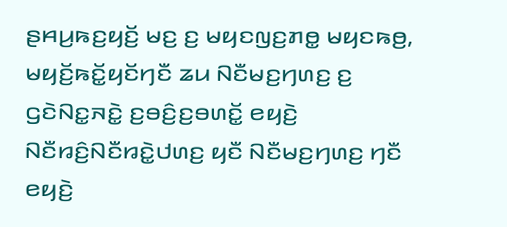ꤔꤌꤣ꤬ꤒꤢ꤬ꤟꤢꤩ꤬ ꤗꤢ꤬ ꤢ꤬ ꤗꤟꤢꤜꤢ꤬ꤊꤥ꤭ ꤗꤟꤢꤒꤥ꤬, ꤗꤟꤢꤩ꤬ꤒꤢꤩ꤭ꤟꤢꤩꤚꤢꤪ ꤘꤣ ꤡꤢꤪꤗꤢ꤬ꤚꤛꤢ꤬ ꤢ꤬ ꤞꤢꤧꤡꤢ꤭ꤏꤢꤧ꤭ ꤢ꤬ꤋꤢꤨ꤬ꤢ꤬ꤋꤛꤢꤩ꤭ ꤕꤟꤢꤧ꤬ ꤡꤢꤪꤙꤢꤨ꤬ꤡꤢꤪꤙꤢꤧ꤭ꤓꤛꤢ꤬ ꤟꤢꤪ ꤡꤢꤪꤗꤢ꤬ꤚꤛꤢ꤬ ꤚꤢꤪ ꤕꤟꤢꤧ꤬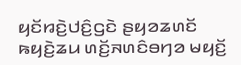ꤟꤢꤩꤙꤢꤧ꤬ꤓꤢꤨ꤬ꤞꤢꤧ ꤔꤟꤤꤘꤛꤢꤩ ꤒꤟꤢꤧ꤬ꤘꤣ ꤛꤢꤩ꤬ꤏꤛꤢꤨꤋꤚꤤ ꤗꤟꤢꤩ꤬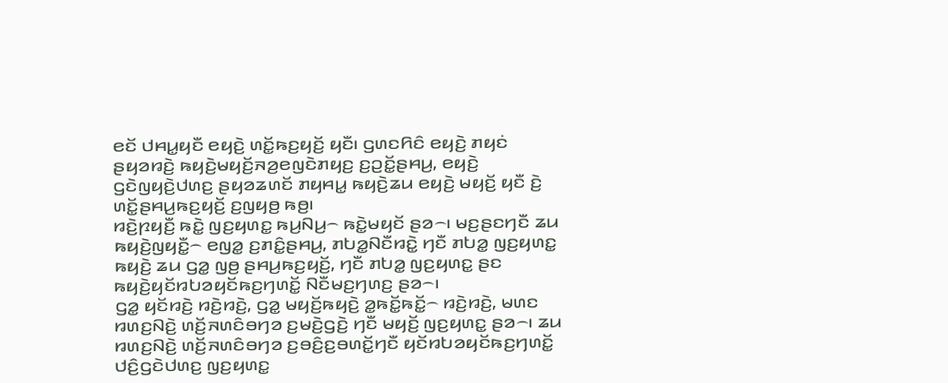ꤕꤢꤩ ꤓꤌꤣ꤭ꤟꤢꤪ ꤕꤟꤢꤧ꤬ ꤛꤢꤩ꤭ꤒꤢ꤬ꤟꤢꤩ꤬ ꤟꤢꤪ꤯ ꤞꤛꤢꤖꤢꤨ ꤕꤟꤢꤧ꤬ ꤊꤟꤢꤦ ꤔꤟꤤꤙꤢꤧ꤬ ꤒꤟꤢꤧ꤬ꤗꤟꤢꤩ꤬ꤏꤤ꤬ꤕꤜꤢꤧꤊꤟꤢ꤬ ꤢ꤬ꤑꤢꤩ꤭ꤔꤌꤣ꤬, ꤕꤟꤢꤧ꤬ ꤞꤢꤧꤜꤟꤢꤧ꤬ꤓꤛꤢ꤬ ꤔꤟꤤꤘꤛꤢꤩ ꤊꤟꤌꤣ꤭ ꤒꤟꤢꤧ꤬ꤘꤣ ꤕꤟꤢꤧ꤬ ꤗꤟꤢꤩ꤬ ꤟꤢꤪ ꤢꤧ꤬ ꤛꤢꤩ꤭ꤔꤌꤣ꤬ꤒꤢ꤬ꤟꤢꤩ꤬ ꤢ꤬ꤜꤟꤥ꤬ ꤒꤥ꤬꤯
ꤙꤢꤧ꤬ꤐꤟꤢꤪ꤬ ꤒꤢꤧ꤭ ꤜꤢ꤬ꤟꤛꤢ꤭ ꤒꤣ꤬ꤡꤣ꤬꤮ ꤒꤢꤧ꤭ꤗꤟꤢꤩ ꤔꤤ꤮꤯ ꤗꤢ꤬ꤔꤢꤚꤢꤪ ꤘꤣ ꤒꤟꤢꤧ꤬ꤜꤟꤢꤪ꤭꤮ ꤕꤜꤤ꤭ ꤢ꤬ꤊꤢꤨ꤭ꤔꤌꤣ꤬, ꤊꤝꤤ꤭ꤡꤢꤪꤙꤢꤧ꤭ ꤚꤢꤪ ꤊꤝꤤ꤭ ꤜꤢ꤬ꤟꤛꤢ꤭ ꤒꤟꤢꤧ꤬ ꤘꤣ ꤞꤤ꤭ ꤜꤥ꤬ ꤔꤌꤣ꤬ꤒꤢ꤬ꤟꤢꤩ꤬, ꤚꤢꤪ ꤊꤝꤤ꤭ ꤜꤢ꤬ꤟꤛꤢ꤭ ꤔꤢ ꤒꤟꤢꤧ꤬ꤟꤢꤩꤙꤝꤤꤟꤢꤩꤒꤢ꤬ꤚꤛꤢꤩ꤭ ꤡꤢꤪꤗꤢ꤬ꤚꤛꤢ꤬ ꤔꤤ꤮꤯
ꤞꤤ꤭ ꤟꤢꤩꤙꤢꤧ꤬ ꤙꤢꤧ꤬ꤙꤢꤧ꤬, ꤞꤤ꤭ ꤗꤟꤢꤩ꤬ꤒꤟꤢꤧ꤬ ꤤ꤭ꤒꤢꤩ꤭ꤒꤢꤩ꤭꤮ ꤙꤢꤧ꤬ꤙꤢꤧ꤬, ꤗꤛꤢ ꤙꤛꤢ꤬ꤡꤢꤧ꤬ ꤛꤢꤩ꤬ꤏꤛꤢꤨꤋꤚꤤ ꤢ꤬ꤗꤢꤧ꤬ꤞꤢꤧ꤬ ꤚꤢꤪ ꤗꤟꤢꤩ꤬ ꤜꤢ꤬ꤟꤛꤢ꤭ ꤔꤤ꤮꤯ ꤘꤣ ꤙꤛꤢ꤬ꤡꤢꤧ꤬ ꤛꤢꤩ꤬ꤏꤛꤢꤨꤋꤚꤤ ꤢ꤬ꤋꤢꤨ꤬ꤢ꤬ꤋꤛꤢꤩ꤭ꤚꤢꤪ ꤟꤢꤩꤙꤝꤤꤟꤢꤩꤒꤢ꤬ꤚꤛꤢꤩ꤭ ꤓꤢꤨ꤬ꤞꤢꤧꤓꤛꤢ꤬ ꤜꤢ꤬ꤟꤛꤢ꤭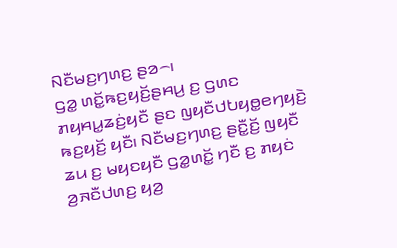ꤡꤢꤪꤗꤢ꤬ꤚꤛꤢ꤬ ꤔꤤ꤮꤯
ꤞꤤ꤭ ꤛꤢꤩ꤭ꤒꤢ꤬ꤟꤢꤩ꤬ꤔꤌꤣ꤬ ꤢ꤬ ꤞꤛꤢ ꤊꤟꤌꤣ꤭ꤘꤢꤦ꤬ꤟꤢꤪ ꤔꤢ ꤜꤟꤢꤪꤓꤝꤟꤥ꤭ꤕꤚꤟꤢꤧ꤬ ꤒꤢ꤬ꤟꤢꤩ꤬ ꤟꤢꤪ꤯ ꤡꤢꤪꤗꤢ꤬ꤚꤛꤢ꤬ ꤔꤢꤪ꤭ꤢꤩ꤬ ꤜꤟꤢꤪ ꤘꤣ ꤢ꤬ ꤗꤟꤢꤟꤢꤪ ꤞꤤ꤭ꤛꤢꤩ꤭ ꤚꤢꤪ ꤢ꤬ ꤊꤟꤢꤦ ꤤ꤬ꤏꤢꤪꤓꤛꤢ꤬ ꤟꤤ꤬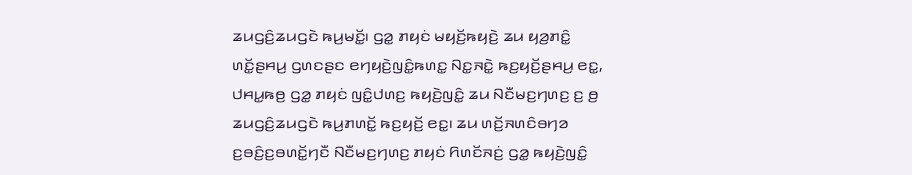ꤘꤣꤞꤢꤨ꤬ꤘꤣꤞꤢꤧ ꤒꤣ꤬ꤗꤢꤩ꤭꤯ ꤞꤤ꤭ ꤊꤟꤢꤦ ꤗꤟꤢꤩ꤬ꤒꤟꤢꤧ꤬ ꤘꤣ ꤟꤤ꤬ꤊꤢꤨ꤭ ꤛꤢꤩ꤭ꤔꤌꤣ꤬ ꤞꤛꤢꤔꤢ ꤕꤚꤟꤢꤧ꤬ꤜꤢꤨ꤭ꤒꤛꤢ꤭ ꤡꤢ꤭ꤏꤢꤧ꤭ ꤒꤢ꤬ꤟꤢꤩ꤬ꤔꤌꤣ꤬ ꤕꤢ꤭, ꤓꤌꤣ꤭ꤒꤥ꤬ ꤞꤤ꤭ ꤊꤟꤢꤦ ꤜꤢꤨ꤭ꤓꤛꤢ꤬ ꤒꤟꤢꤧ꤬ꤜꤢꤨ꤭ ꤘꤣ ꤡꤢꤪꤗꤢ꤬ꤚꤛꤢ꤬ ꤢ꤬ ꤥ꤬ ꤘꤣꤞꤢꤨ꤬ꤘꤣꤞꤢꤧ ꤒꤣ꤬ꤊꤛꤢꤩ꤭ ꤒꤢ꤬ꤟꤢꤩ꤬ ꤕꤢ꤭꤯ ꤘꤣ ꤛꤢꤩ꤬ꤏꤛꤢꤨꤋꤚꤤ ꤢ꤬ꤋꤢꤨ꤬ꤢ꤬ꤋꤛꤢꤩ꤭ꤚꤢꤪ ꤡꤢꤪꤗꤢ꤬ꤚꤛꤢ꤬ ꤊꤟꤢꤦ ꤖꤛꤢꤩꤏꤢꤦ꤬ ꤞꤤ꤭ ꤒꤟꤢꤧ꤬ꤜꤢꤨ꤭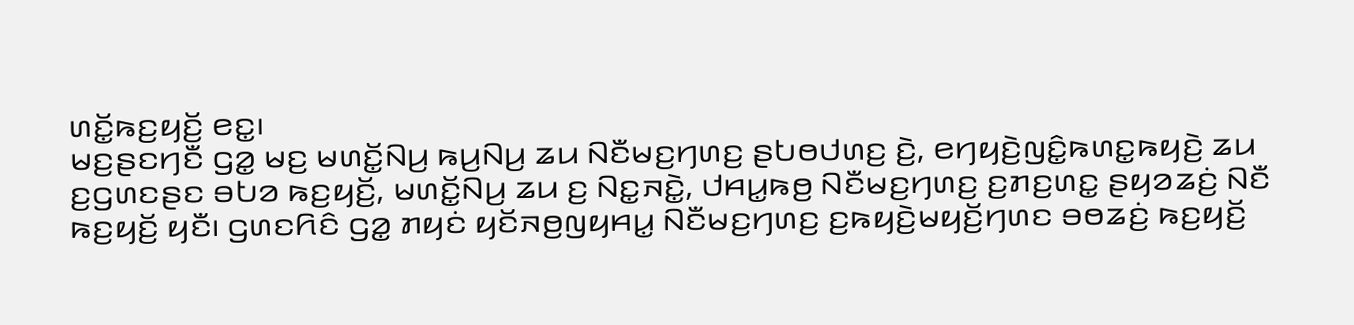ꤛꤢꤩ꤭ꤒꤢ꤬ꤟꤢꤩ꤬ ꤕꤢ꤭꤯
ꤗꤢ꤬ꤔꤢꤚꤢꤪ ꤞꤤ꤭ ꤗꤢ꤬ ꤗꤛꤢꤩ꤭ꤡꤣ꤬ ꤒꤣ꤬ꤡꤣ꤬ ꤘꤣ ꤡꤢꤪꤗꤢ꤬ꤚꤛꤢ꤬ ꤔꤝꤥꤓꤛꤢ꤬ ꤢꤧ꤬, ꤕꤚꤟꤢꤧ꤬ꤜꤢꤨ꤭ꤒꤛꤢ꤭ꤒꤟꤢꤧ꤬ ꤘꤣ ꤢ꤬ꤞꤛꤢꤔꤢ ꤋꤝꤤ ꤒꤢ꤬ꤟꤢꤩ꤬, ꤗꤛꤢꤩ꤭ꤡꤣ꤬ ꤘꤣ ꤢ꤬ ꤡꤢ꤭ꤏꤢꤧ꤭, ꤓꤌꤣ꤭ꤒꤥ꤬ ꤡꤢꤪꤗꤢ꤬ꤚꤛꤢ꤬ ꤢ꤬ꤊꤢ꤬ꤛꤢ꤭ ꤔꤟꤤꤘꤢꤦ꤬ ꤡꤢꤪ ꤒꤢ꤬ꤟꤢꤩ꤬ ꤟꤢꤪ꤯ ꤞꤛꤢꤖꤢꤨ ꤞꤤ꤭ ꤊꤟꤢꤦ ꤟꤢꤩꤏꤥ꤬ꤜꤟꤌꤣ꤭ ꤡꤢꤪꤗꤢ꤬ꤚꤛꤢ꤬ ꤢ꤬ꤒꤟꤢꤧ꤬ꤗꤟꤢꤩ꤬ꤚꤛꤢ ꤋꤥꤘꤢꤦ꤬ ꤒꤢ꤬ꤟꤢꤩ꤬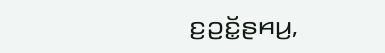ꤢ꤬ꤑꤢꤩ꤭ꤔꤌꤣ꤬,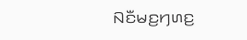ꤡꤢꤪꤗꤢ꤬ꤚꤛꤢ꤬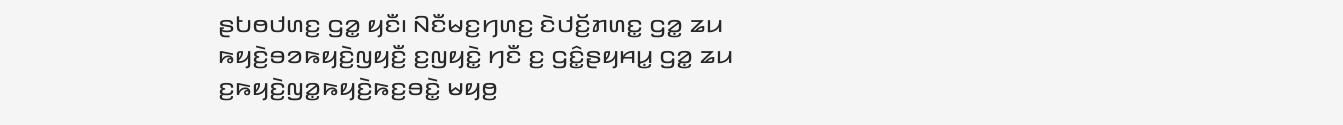ꤔꤝꤥꤓꤛꤢ꤬ ꤞꤤ꤭ ꤟꤢꤪ꤯ ꤡꤢꤪꤗꤢ꤬ꤚꤛꤢ꤬ ꤢꤧꤓꤢꤩ꤬ꤊꤛꤢ꤭ ꤞꤤ꤭ ꤘꤣ ꤒꤟꤢꤧ꤬ꤋꤤꤒꤟꤢꤧ꤬ꤜꤟꤢꤪ꤬ ꤢ꤬ꤜꤟꤢꤧ꤭ ꤚꤢꤪ ꤢ꤬ ꤞꤢꤨ꤭ꤔꤟꤌꤣ꤭ ꤞꤤ꤭ ꤘꤣ ꤢ꤬ꤒꤟꤢꤧ꤬ꤜꤤ꤭ꤒꤟꤢꤧ꤬ꤒꤢ꤬ꤋꤢꤧ꤭ ꤗꤟꤥ꤬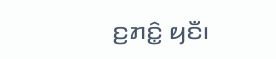ꤢ꤬ꤊꤢꤨ꤭ ꤟꤢꤪ꤯